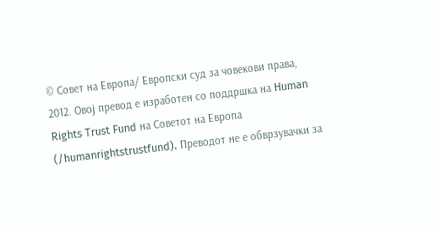© Совет на Европа/ Европски суд за човекови права, 2012. Овој превод е изработен со поддршка на Human Rights Trust Fund на Советот на Европа (/humanrightstrustfund). Преводот не е обврзувачки за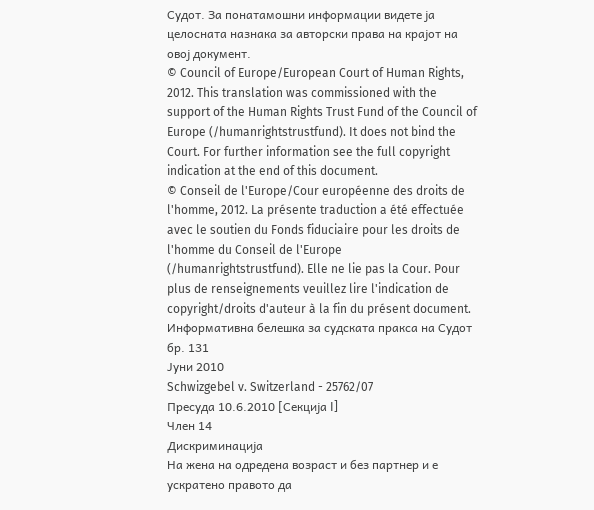Судот. За понатамошни информации видете ја целосната назнака за авторски права на крајот на овој документ.
© Council of Europe/European Court of Human Rights, 2012. This translation was commissioned with the support of the Human Rights Trust Fund of the Council of Europe (/humanrightstrustfund). It does not bind the Court. For further information see the full copyright indication at the end of this document.
© Conseil de l'Europe/Cour européenne des droits de l'homme, 2012. La présente traduction a été effectuée avec le soutien du Fonds fiduciaire pour les droits de l'homme du Conseil de l'Europe (/humanrightstrustfund). Elle ne lie pas la Cour. Pour plus de renseignements veuillez lire l'indication de copyright/droits d'auteur à la fin du présent document.
Информативна белешка за судската пракса на Судот бр. 131
Јуни 2010
Schwizgebel v. Switzerland - 25762/07
Пресуда 10.6.2010 [Секција I]
Член 14
Дискриминација
На жена на одредена возраст и без партнер и е ускратено правото да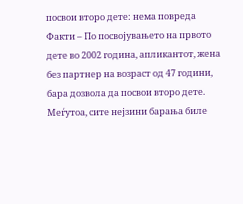посвои второ дете: нема повреда
Факти – По посвојувањето на првото дете во 2002 година, апликантот, жена без партнер на возраст од 47 години, бара дозвола да посвои второ дете. Меѓутоа, сите нејзини барања биле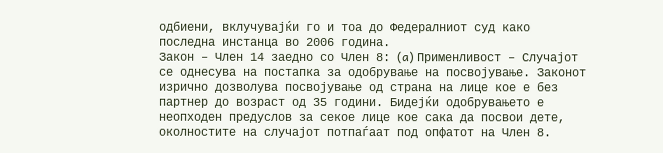одбиени, вклучувајќи го и тоа до Федералниот суд како последна инстанца во 2006 година.
Закон – Член 14 заедно со Член 8: (a) Применливост – Случајот се однесува на постапка за одобрување на посвојување. Законот изрично дозволува посвојување од страна на лице кое е без партнер до возраст од 35 години. Бидејќи одобрувањето е неопходен предуслов за секое лице кое сака да посвои дете, околностите на случајот потпаѓаат под опфатот на Член 8.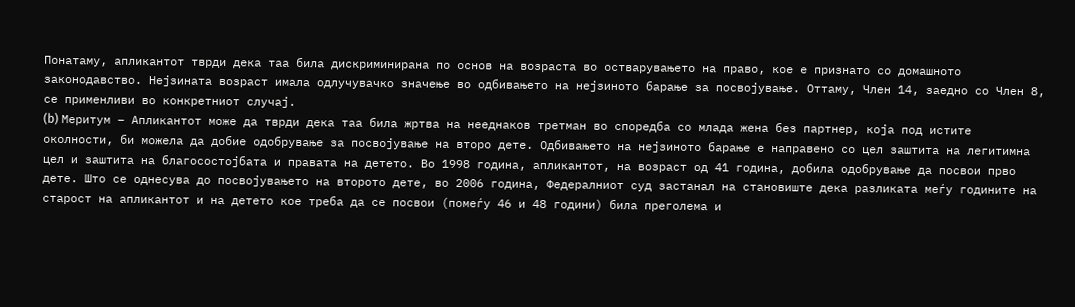Понатаму, апликантот тврди дека таа била дискриминирана по основ на возраста во остварувањето на право, кое е признато со домашното законодавство. Нејзината возраст имала одлучувачко значење во одбивањето на нејзиното барање за посвојување. Оттаму, Член 14, заедно со Член 8, се применливи во конкретниот случај.
(b) Меритум – Апликантот може да тврди дека таа била жртва на нееднаков третман во споредба со млада жена без партнер, која под истите околности, би можела да добие одобрување за посвојување на второ дете. Одбивањето на нејзиното барање е направено со цел заштита на легитимна цел и заштита на благосостојбата и правата на детето. Во 1998 година, апликантот, на возраст од 41 година, добила одобрување да посвои прво дете. Што се однесува до посвојувањето на второто дете, во 2006 година, Федералниот суд застанал на становиште дека разликата меѓу годините на старост на апликантот и на детето кое треба да се посвои (помеѓу 46 и 48 години) била преголема и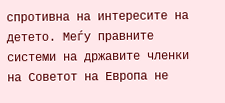спротивна на интересите на детето. Меѓу правните системи на државите членки на Советот на Европа не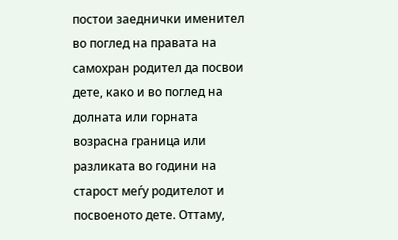постои заеднички именител во поглед на правата на самохран родител да посвои дете, како и во поглед на долната или горната возрасна граница или разликата во години на старост меѓу родителот и посвоеното дете. Оттаму,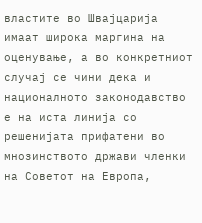властите во Швајцарија имаат широка маргина на оценување, а во конкретниот случај се чини дека и националното законодавство е на иста линија со решенијата прифатени во мнозинството држави членки на Советот на Европа,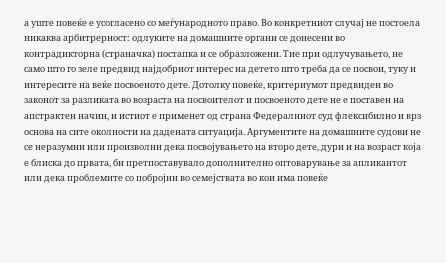а уште повеќе е усогласено со меѓународното право. Во конкретниот случај не постоела никаква арбитрерност: одлуките на домашните органи се донесени во контрадикторна (страначка) постапка и се образложени. Тие при одлучувањето, не само што го зеле предвид најдобриот интерес на детето што треба да се посвои, туку и интересите на веќе посвоеното дете. Дотолку повеќе, критериумот предвиден во законот за разликата во возраста на посвоителот и посвоеното дете не е поставен на апстрактен начин, и истиот е применет од страна Федералниот суд флексибилно и врз основа на сите околности на дадената ситуација. Аргументите на домашните судови не се неразумни или произволни дека посвојувањето на второ дете, дури и на возраст која е блиска до првата, би претпоставувало дополнително оптоварување за апликантот или дека проблемите со побројни во семејствата во кои има повеќе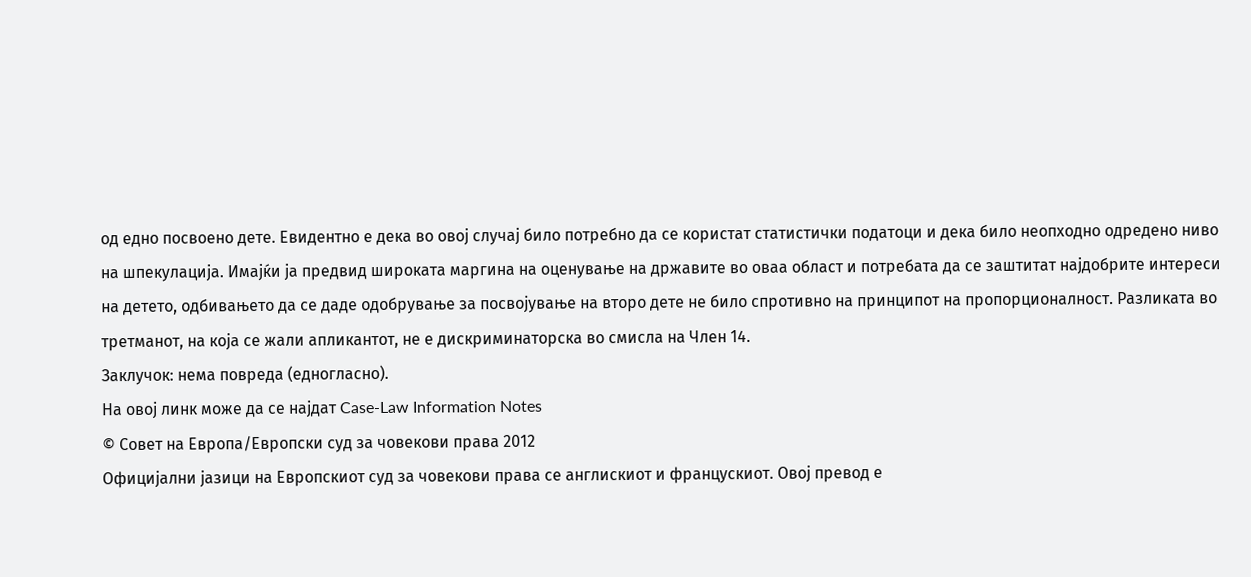од едно посвоено дете. Евидентно е дека во овој случај било потребно да се користат статистички податоци и дека било неопходно одредено ниво на шпекулација. Имајќи ја предвид широката маргина на оценување на државите во оваа област и потребата да се заштитат најдобрите интереси на детето, одбивањето да се даде одобрување за посвојување на второ дете не било спротивно на принципот на пропорционалност. Разликата во третманот, на која се жали апликантот, не е дискриминаторска во смисла на Член 14.
Заклучок: нема повреда (едногласно).
На овој линк може да се најдат Case-Law Information Notes
© Совет на Европа/Европски суд за човекови права 2012
Официјални јазици на Европскиот суд за човекови права се англискиот и францускиот. Овој превод е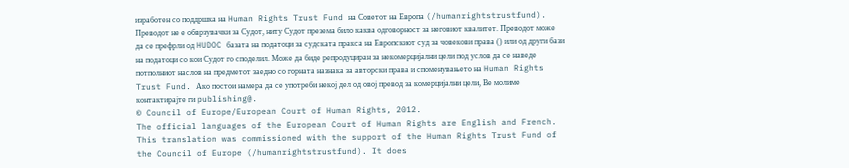изработен со поддршка на Human Rights Trust Fund на Советот на Европа (/humanrightstrustfund). Преводот не е обврзувачки за Судот, ниту Судот презема било каква одговорност за неговиот квалитет. Преводот може да се префрли од HUDOC базата на податоци за судската пракса на Европскиот суд за човекови права () или од други бази на податоци со кои Судот го споделил. Може да биде репродуциран за некомерцијални цели под услов да се наведе потполниот наслов на предметот заедно со горната назнака за авторски права и споменувањето на Human Rights Trust Fund. Ако постои намера да се употреби некој дел од овој превод за комерцијални цели, Ве молиме контактирајте ги publishing@.
© Council of Europe/European Court of Human Rights, 2012.
The official languages of the European Court of Human Rights are English and French. This translation was commissioned with the support of the Human Rights Trust Fund of the Council of Europe (/humanrightstrustfund). It does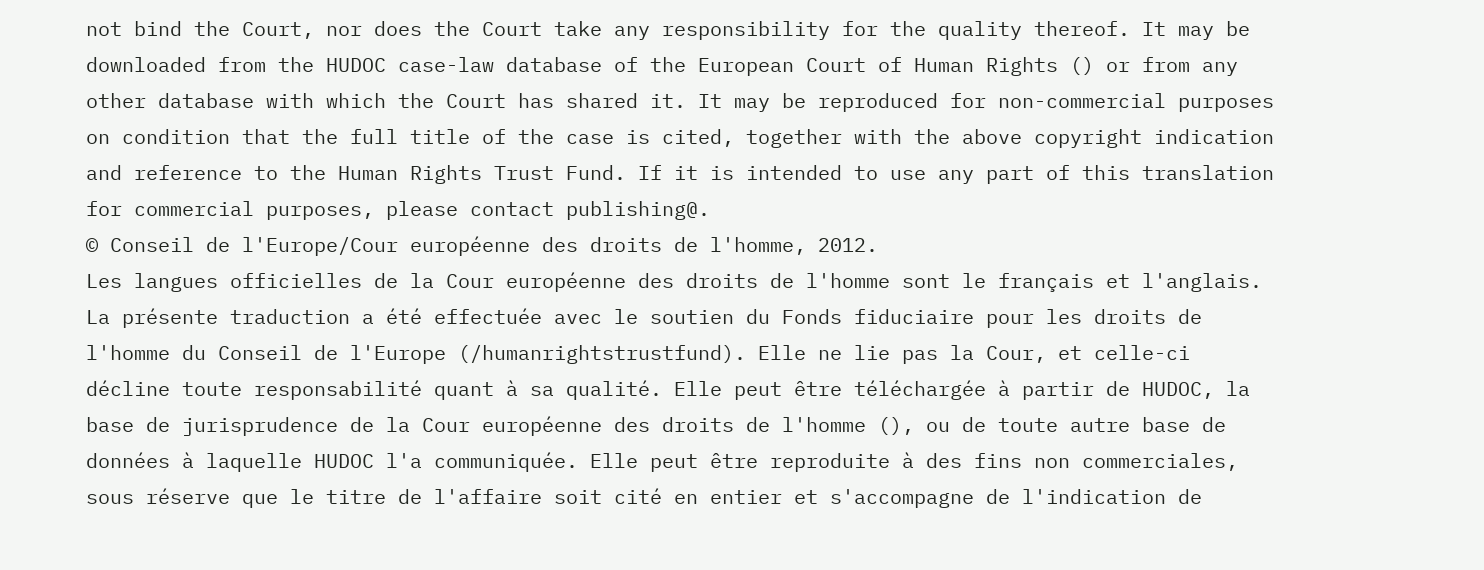not bind the Court, nor does the Court take any responsibility for the quality thereof. It may be downloaded from the HUDOC case-law database of the European Court of Human Rights () or from any other database with which the Court has shared it. It may be reproduced for non-commercial purposes on condition that the full title of the case is cited, together with the above copyright indication and reference to the Human Rights Trust Fund. If it is intended to use any part of this translation for commercial purposes, please contact publishing@.
© Conseil de l'Europe/Cour européenne des droits de l'homme, 2012.
Les langues officielles de la Cour européenne des droits de l'homme sont le français et l'anglais. La présente traduction a été effectuée avec le soutien du Fonds fiduciaire pour les droits de l'homme du Conseil de l'Europe (/humanrightstrustfund). Elle ne lie pas la Cour, et celle-ci décline toute responsabilité quant à sa qualité. Elle peut être téléchargée à partir de HUDOC, la base de jurisprudence de la Cour européenne des droits de l'homme (), ou de toute autre base de données à laquelle HUDOC l'a communiquée. Elle peut être reproduite à des fins non commerciales, sous réserve que le titre de l'affaire soit cité en entier et s'accompagne de l'indication de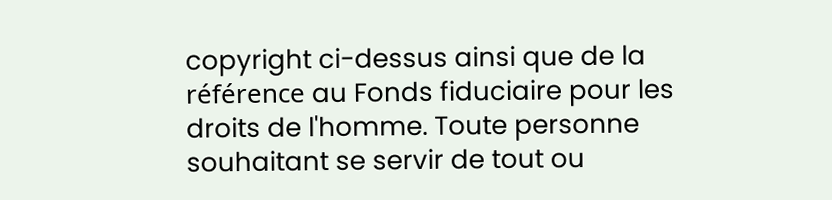copyright ci-dessus ainsi que de la référence au Fonds fiduciaire pour les droits de l'homme. Toute personne souhaitant se servir de tout ou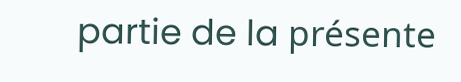partie de la présente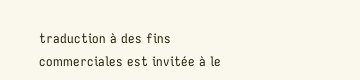traduction à des fins commerciales est invitée à le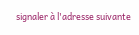signaler à l'adresse suivante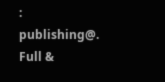: publishing@.
Full &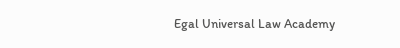Egal Universal Law Academy